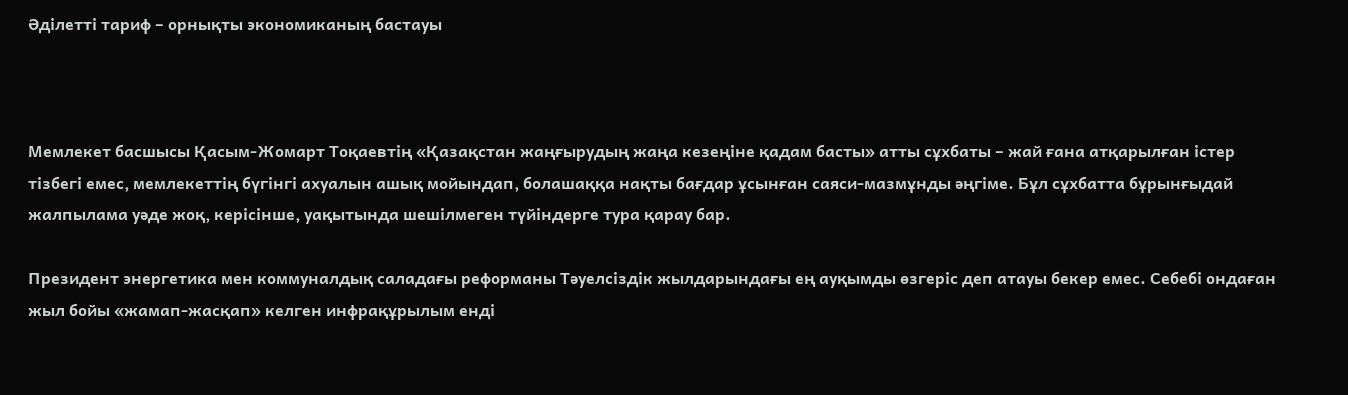Әділетті тариф – орнықты экономиканың бастауы



Мемлекет басшысы Қасым-Жомарт Тоқаевтің «Қазақстан жаңғырудың жаңа кезеңіне қадам басты» атты сұхбаты – жай ғана атқарылған істер тізбегі емес, мемлекеттің бүгінгі ахуалын ашық мойындап, болашаққа нақты бағдар ұсынған саяси-мазмұнды әңгіме. Бұл сұхбатта бұрынғыдай жалпылама уәде жоқ, керісінше, уақытында шешілмеген түйіндерге тура қарау бар.

Президент энергетика мен коммуналдық саладағы реформаны Тәуелсіздік жылдарындағы ең ауқымды өзгеріс деп атауы бекер емес. Себебі ондаған жыл бойы «жамап-жасқап» келген инфрақұрылым енді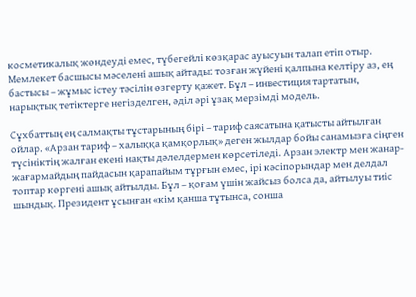косметикалық жөндеуді емес, түбегейлі көзқарас ауысуын талап етіп отыр. Мемлекет басшысы мәселені ашық айтады: тозған жүйені қалпына келтіру аз, ең бастысы – жұмыс істеу тәсілін өзгерту қажет. Бұл – инвестиция тартатын, нарықтық тетіктерге негізделген, әділ әрі ұзақ мерзімді модель.

Сұхбаттың ең салмақты тұстарының бірі – тариф саясатына қатысты айтылған ойлар. «Арзан тариф – халыққа қамқорлық» деген жылдар бойы санамызға сіңген түсініктің жалған екені нақты дәлелдермен көрсетіледі. Арзан электр мен жанар-жағармайдың пайдасын қарапайым тұрғын емес, ірі кәсіпорындар мен делдал топтар көргені ашық айтылды. Бұл – қоғам үшін жайсыз болса да, айтылуы тиіс шындық. Президент ұсынған «кім қанша тұтынса, сонша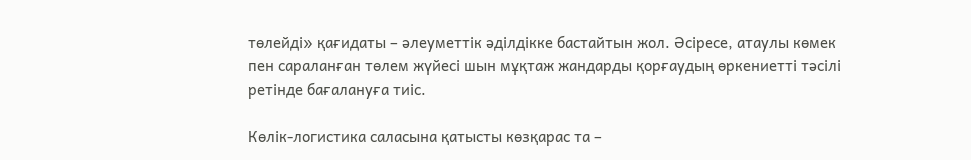төлейді» қағидаты – әлеуметтік әділдікке бастайтын жол. Әсіресе, атаулы көмек пен сараланған төлем жүйесі шын мұқтаж жандарды қорғаудың өркениетті тәсілі ретінде бағалануға тиіс.

Көлік-логистика саласына қатысты көзқарас та –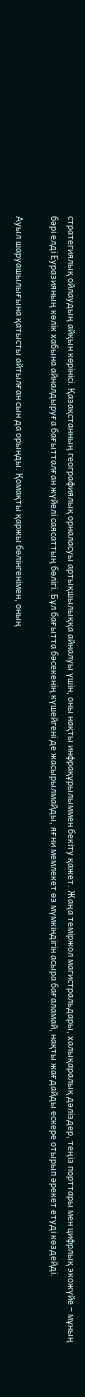стратегиялық ойлаудың айқын көрінісі. Қазақстанның географиялық орналасуы артықшылыққа айналуы үшін, оны нақты инфрақұрылыммен бекіту қажет. Жаңа теміржол магистральдары, халықаралық дәліздер, теңіз порттары мен цифрлық экожүйе – мұның бәрі елді Еуразияның көлік хабына айналдыруға бағытталған жүйелі саясаттың бөлігі. Бұл бағытта бәсекенің күшейгені де жасырылмайды, яғни мемлекет өз мүмкіндігін асыра бағаламай, нақты жағдайды ескере отырып әрекет етуді көздейді.

Ауыл шаруашылығына қатысты айтылған сын да орынды. Қомақты қаржы бөлінгенімен, оның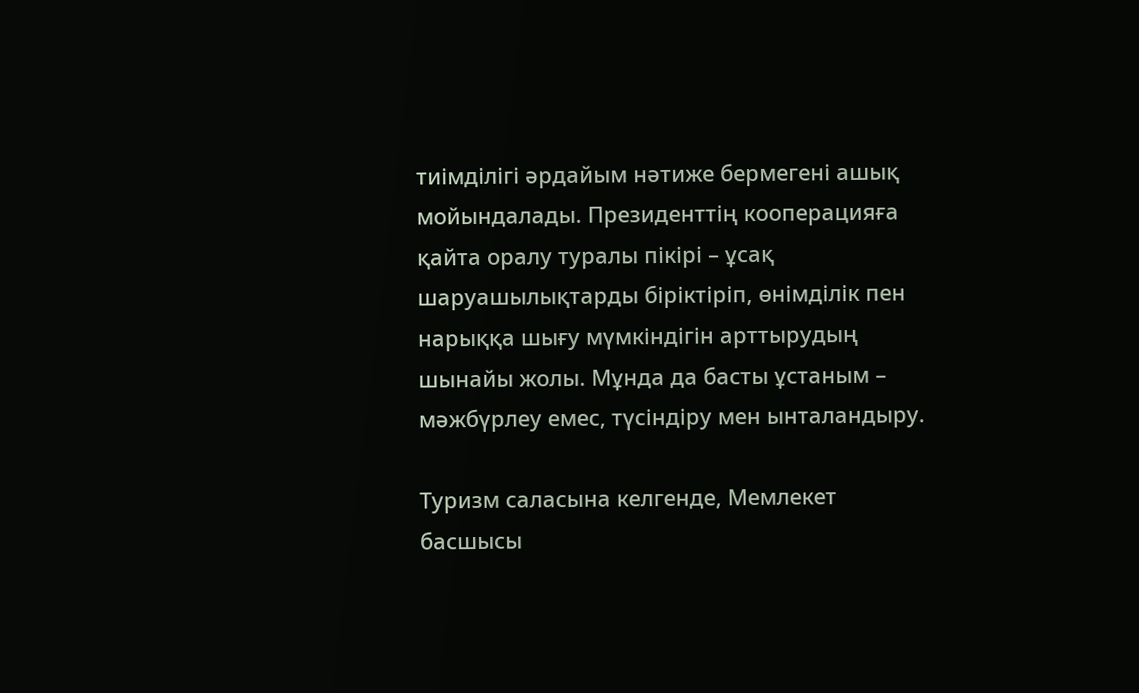тиімділігі әрдайым нәтиже бермегені ашық мойындалады. Президенттің кооперацияға қайта оралу туралы пікірі – ұсақ шаруашылықтарды біріктіріп, өнімділік пен нарыққа шығу мүмкіндігін арттырудың шынайы жолы. Мұнда да басты ұстаным – мәжбүрлеу емес, түсіндіру мен ынталандыру.

Туризм саласына келгенде, Мемлекет басшысы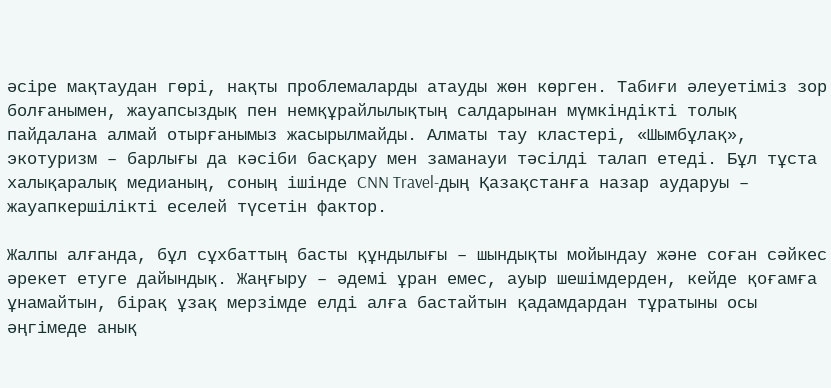әсіре мақтаудан гөрі, нақты проблемаларды атауды жөн көрген. Табиғи әлеуетіміз зор болғанымен, жауапсыздық пен немқұрайлылықтың салдарынан мүмкіндікті толық пайдалана алмай отырғанымыз жасырылмайды. Алматы тау кластері, «Шымбұлақ», экотуризм – барлығы да кәсіби басқару мен заманауи тәсілді талап етеді. Бұл тұста халықаралық медианың, соның ішінде CNN Travel-дың Қазақстанға назар аударуы – жауапкершілікті еселей түсетін фактор.

Жалпы алғанда, бұл сұхбаттың басты құндылығы – шындықты мойындау және соған сәйкес әрекет етуге дайындық. Жаңғыру – әдемі ұран емес, ауыр шешімдерден, кейде қоғамға ұнамайтын, бірақ ұзақ мерзімде елді алға бастайтын қадамдардан тұратыны осы әңгімеде анық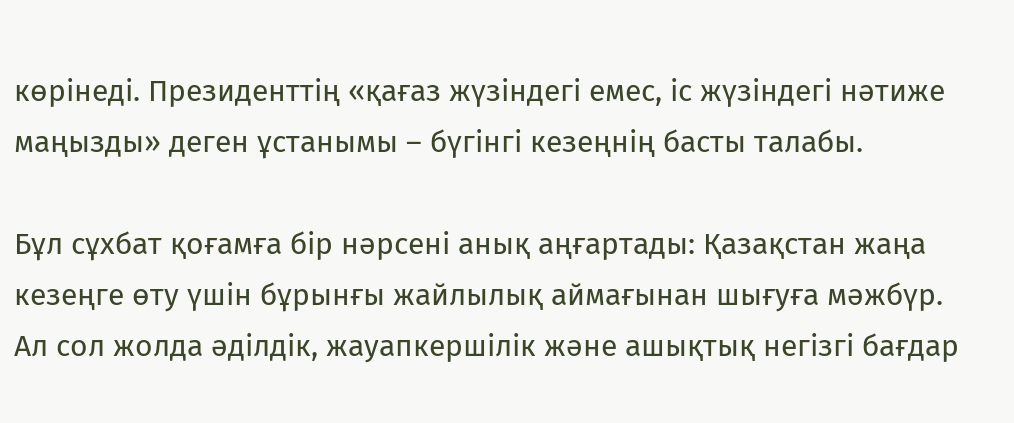көрінеді. Президенттің «қағаз жүзіндегі емес, іс жүзіндегі нәтиже маңызды» деген ұстанымы – бүгінгі кезеңнің басты талабы.

Бұл сұхбат қоғамға бір нәрсені анық аңғартады: Қазақстан жаңа кезеңге өту үшін бұрынғы жайлылық аймағынан шығуға мәжбүр. Ал сол жолда әділдік, жауапкершілік және ашықтық негізгі бағдар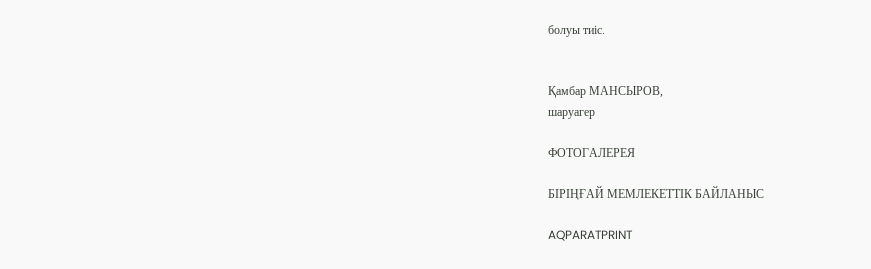болуы тиіс.


Қамбар МАНСЫРОВ,
шаруагер

ФОТОГАЛЕРЕЯ

БІРІҢҒАЙ МЕМЛЕКЕТТІК БАЙЛАНЫС

AQPARATPRINT